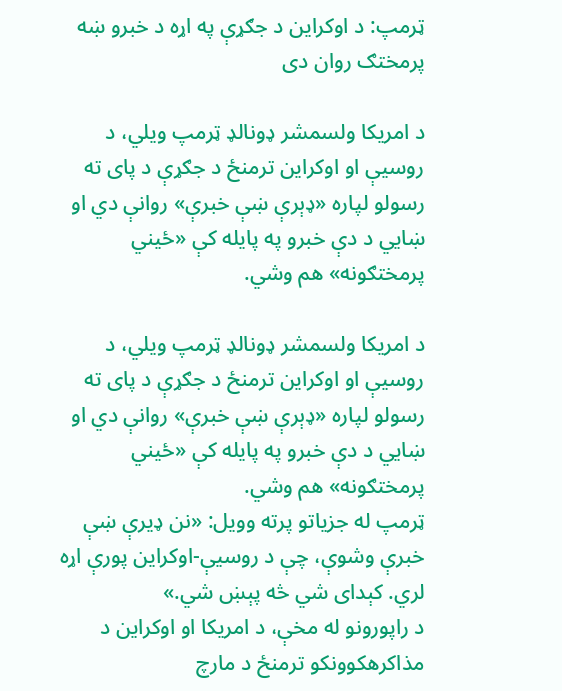ټرمپ: د اوکراین د جګړې په اړه د خبرو ښه پرمختګ روان دی

د امریکا ولسمشر ډونالډ ټرمپ ویلي، د روسیې او اوکراین ترمنځ د جګړې د پای ته رسولو لپاره «ډېرې ښې خبرې» روانې دي او ښایي د دې خبرو په پایله کې «ځیني پرمختګونه» هم وشي.

د امریکا ولسمشر ډونالډ ټرمپ ویلي، د روسیې او اوکراین ترمنځ د جګړې د پای ته رسولو لپاره «ډېرې ښې خبرې» روانې دي او ښایي د دې خبرو په پایله کې «ځیني پرمختګونه» هم وشي.
ټرمپ له جزیاتو پرته وویل: «نن ډيرې ښې خبرې وشوې، چې د روسیې-اوکراین پورې اړه لري. کېدای شي څه پېښ شي.»
د راپورونو له مخې، د امریکا او اوکراین د مذاکرهکوونکو ترمنځ د مارچ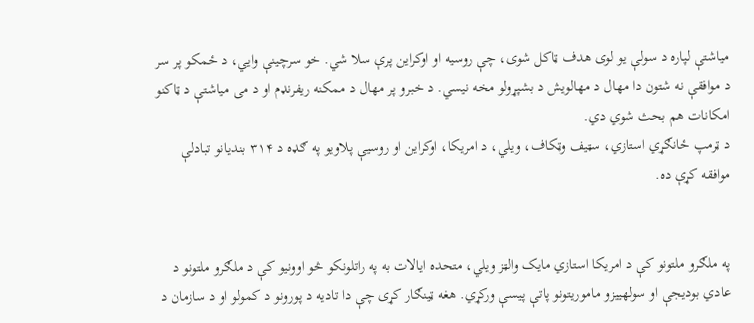میاشتې لپاره د سولې یو لوی هدف ټاکل شوی، چې روسیه او اوکراین پرې سلا شي. خو سرچینې وايي، د ځمکو پر سر د موافقې نه شتون دا مهال د مهالویش د بشپړولو مخه نیسي. د خبرو پر مهال د ممکنه ریفرنډم او د می میاشتې د ټاکنو امکانات هم بحث شوي دي.
د ټرمپ ځانګړي استازي، سټیف وټکاف، ویلي، د امریکا، اوکراین او روسیې پلاویو په ګډه د ۳۱۴ بندیانو تبادلې موافقه کړې ده.


په ملګرو ملتونو کې د امریکا استازي مایک والټز ویلي، متحده ایالات به په راتلونکو څو اوونیو کې د ملګرو ملتونو د عادي بودیجې او سولهییزو ماموریتونو پاتې پیسې ورکړي. هغه ټینګار کړی چې دا تادیه د پورونو د کمولو او د سازمان د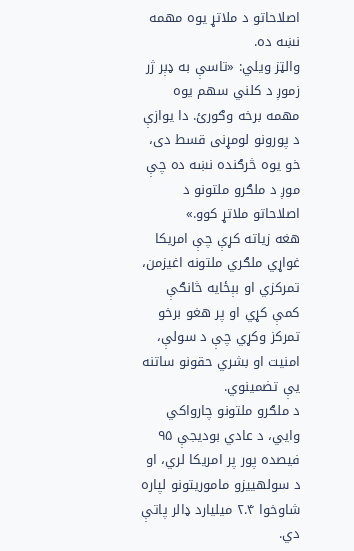اصلاحاتو د ملاتړ یوه مهمه نښه ده.
والټز ویلي: «تاسې به ډېر ژر زموږ د کلني سهم یوه مهمه برخه وګورئ. دا یوازې د پورونو لومړنی قسط دی، خو یوه څرګنده نښه ده چې موږ د ملګرو ملتونو د اصلاحاتو ملاتړ کوو.»
هغه زیاته کړې چې امریکا غواړي ملګري ملتونه اغیزمن، تمرکزي او بېځایه څانګې کمې کړي او پر هغو برخو تمرکز وکړي چې د سولې، امنیت او بشري حقونو ساتنه یې تضمینوي.
د ملګرو ملتونو چارواکي وایي، د عادي بودیجې ۹۵ فیصده پور پر امریکا لري، او د سولهییزو ماموریتونو لپاره شاوخوا ۲.۴ میلیارد ډالر پاتې دي.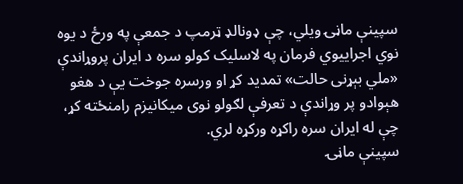سپینې ماڼۍ ویلي، چې ډونالډ ټرمپ د جمعې په ورځ د یوه نوي اجراییوي فرمان په لاسلیک کولو سره د ایران پروړاندې «ملي بېړنی حالت» تمدید کړ او ورسره جوخت یې د هغو هېوادو پر وړاندې د تعرفې لګولو نوی میکانیزم رامنځته کړ، چې له ایران سره راکړه ورکړه لري.
سپینې ماڼۍ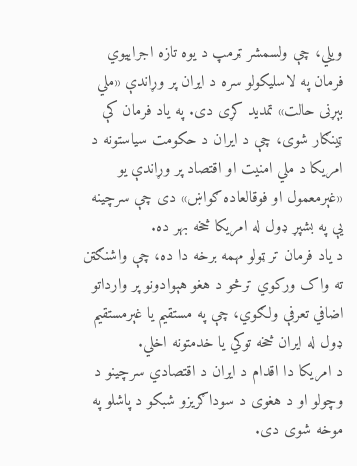ویلي، چې ولسمشر ټرمپ د یوه تازه اجرایيوي فرمان په لاسلیکولو سره د ایران پر وړاندې «ملي بېړنی حالت» تمدید کړی دی. په یاد فرمان کې ټینګار شوی، چې د ایران د حکومت سیاستونه د امریکا د ملي امنیت او اقتصاد پر وړاندې یو «غېرمعمول او فوقالعاده ګواښ» دی چې سرچینه یې په بشپړ ډول له امریکا څخه بهر ده.
د یاد فرمان تر ټولو مهمه برخه دا ده، چې واشنګټن ته واک ورکوي ترڅو د هغو هېوادونو پر وارداتو اضافي تعرفې ولګوي، چې په مستقیم یا غېرمستقیم ډول له ایران څخه توکي یا خدمتونه اخلي.
د امریکا دا اقدام د ایران د اقتصادي سرچینو د وچولو او د هغوی د سوداګریزو شبکو د پاشلو په موخه شوی دی.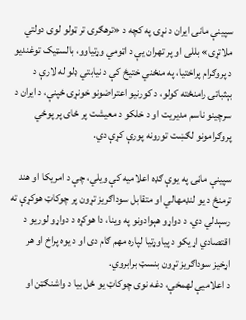سپینې مانۍ ایران د نړۍ په کچه د «ترهګرۍ تر ټولو لوی دولتي ملاتړی» بللی او پر تهران یې د اټومي وړتیاوو، بالسټیک توغندیو د پروګرام پراختیا، په منځني ختیځ کې د نیابتي ډلو له لارې د بېثباتۍ رامنځته کولو، د کورنیو اعتراضونو خونړۍ ځپنې، د ایران د سرچینو ناسم مدیریت او د خلکو د معیشت پر ځای پر پوځي پروګرامونو لګښت تورونه پورې کړې دي.

سپینې ماڼۍ په یوې ګډه اعلامیه کې ویلي، چې د امریکا او هند ترمنځ د یو لنډمهالي او متقابل سوداګریز تړون پر چوکاټ هوکړې ته رسېدلي دي. د دواړو هېوادونو په وینا، دا هوکړه د دواړو لوریو د اقتصادي اړیکو د پیاوړتیا لپاره مهم ګام دی او د یوه پراخ او هر اړخیز سوداګریز تړون بنسټ برابروي.
د اعلامیې لهمخې، دغه نوی چوکاټ یو ځل بیا د واشنګټن او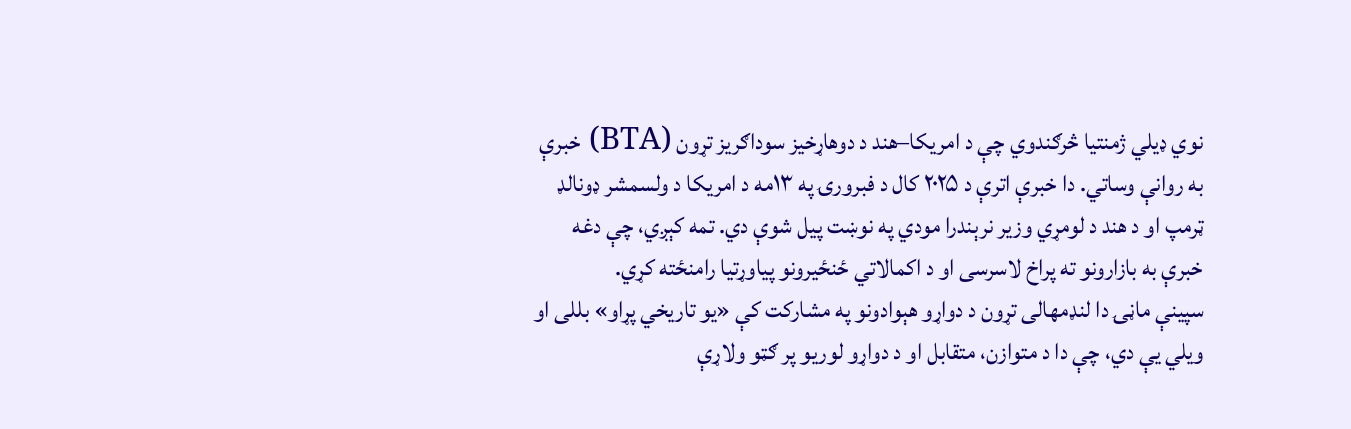نوي ډيلي ژمنتیا څرګندوي چې د امریکا–هند د دوهاړخیز سوداګریز تړون (BTA) خبرې به روانې وساتي. دا خبرې اترې د ۲۰۲۵ کال د فبرورۍ په ۱۳مه د امریکا د ولسمشر ډونالډ ټرمپ او د هند د لومړي وزیر نرېندرا مودي په نوښت پیل شوې دي. تمه کېږي، چې دغه خبرې به بازارونو ته پراخ لاسرسی او د اکمالاتي ځنځیرونو پیاوړتیا رامنځته کړي.
سپینې ماڼۍ دا لنډمهالی تړون د دواړو هېوادونو په مشارکت کې «یو تاریخي پړاو» بللی او ویلي یې دي، چې دا د متوازن، متقابل او د دواړو لوریو پر ګټو ولاړې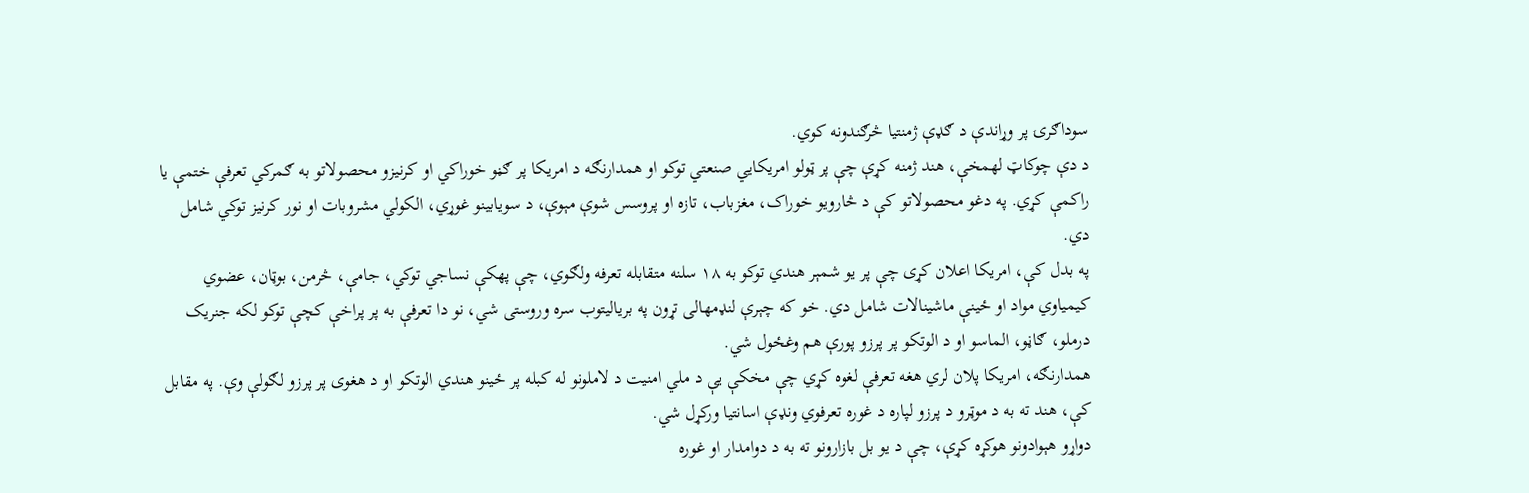سوداګرۍ پر وړاندې د ګډې ژمنتیا څرګندونه کوي.
د دې چوکاټ لهمخې، هند ژمنه کړې چې پر ټولو امریکایي صنعتي توکو او همدارنګه د امریکا پر ګڼو خوراکي او کرنیزو محصولاتو به ګمرکي تعرفې ختمې یا راکمې کړي. په دغو محصولاتو کې د څارويو خوراک، مغزباب، تازه او پروسس شوې مېوې، د سویابینو غوړي، الکولي مشروبات او نور کرنیز توکي شامل دي.
په بدل کې، امریکا اعلان کړی چې پر یو شمېر هندي توکو به ۱۸ سلنه متقابله تعرفه ولګوي، چې پهکې نساجي توکي، جامې، څرمن، بوټان، عضوي کیمیاوي مواد او ځینې ماشینالات شامل دي. خو که چېرې لنډمهالی تړون په بریالیتوب سره وروستی شي، نو دا تعرفې به پر پراخې کچې توکو لکه جنریک درملو، ګاڼو، الماسو او د الوتکو پر پرزو پورې هم وغځول شي.
همدارنګه، امریکا پلان لري هغه تعرفې لغوه کړي چې مخکې یې د ملي امنیت د لاملونو له کبله پر ځینو هندي الوتکو او د هغوی پر پرزو لګولې وې. په مقابل کې، هند ته به د موټرو د پرزو لپاره د غوره تعرفوي ونډې اسانتیا ورکړل شي.
دواړو هېوادونو هوکړه کړې، چې د یو بل بازارونو ته به د دوامدار او غوره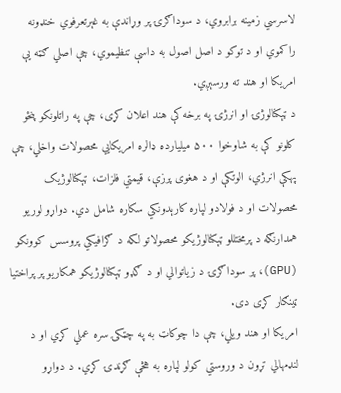لاسرسي زمینه برابروي، د سوداګرۍ پر وړاندې به غېرتعرفوي خنډونه راکموي او د توکو د اصل اصول به داسې تنظیموي، چې اصلي ګټه یې امریکا او هند ته ورسېږي.
د ټېکنالوژۍ او انرژۍ په برخه کې هند اعلان کړی، چې په راتلونکو پنځو کلونو کې به شاوخوا ۵۰۰ میلیارده ډالره امریکایي محصولات واخلي، چې پهکې انرژي، الوتکې او د هغوی پرزې، قیمتي فلزات، ټېکنالوژیک محصولات او د فولادو لپاره کارېدونکي سکاره شامل دي. دواړو لوریو همدارنګه د پرمختللو ټېکنالوژیکو محصولاتو لکه د ګرافیکي پروسس کوونکو (GPU)، پر سوداګرۍ د زیاتوالي او د ګډو ټېکنالوژیکو همکاریو پر پراختیا ټینګار کړی دی.
امریکا او هند ویلي، چې دا چوکاټ به په چټکۍ سره عملي کړي او د لنډمهالي تړون د وروستي کولو لپاره به هڅې ګړندۍ کړي. د دواړو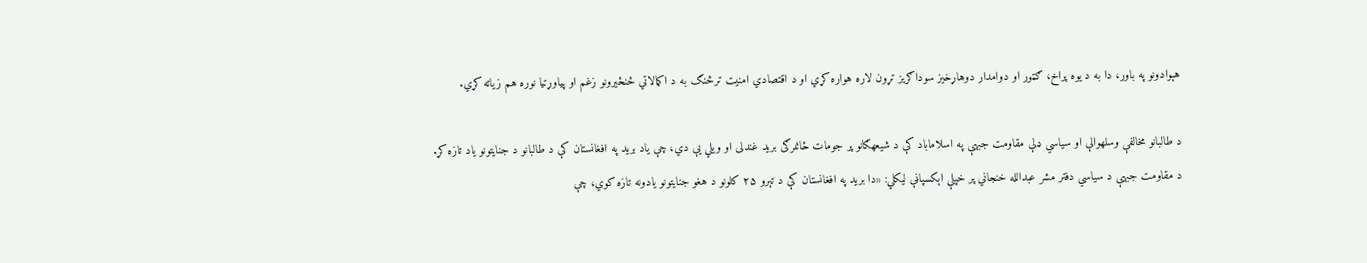هېوادونو په باور، دا به د یوه پراخ، ګټور او دوامدار دوهاړخیز سوداګریز تړون لاره هواره کړي او د اقتصادي امنیت ترڅنګ به د اکمالاتي ځنځیرونو زغم او پیاوړتیا نوره هم زیاته کړي.

د طالبانو مخالفې وسلهوالې او سیاسي ډلې مقاومت جبهې په اسلاماباد کې د شیعهګانو پر جومات ځانمرګی برید غندلی او ویلي یې دي، چې یاد برید په افغانستان کې د طالبانو د جنایتونو یاد تازه کړ.
د مقاومت جبهې د سیاسي دفتر مشر عبدالله خنجاني پر خپلې اېکسپاڼې لیکلي: «دا برید په افغانستان کې د تېرو ۲۵ کلونو د هغو جنایتونو یادونه تازه کوي، چې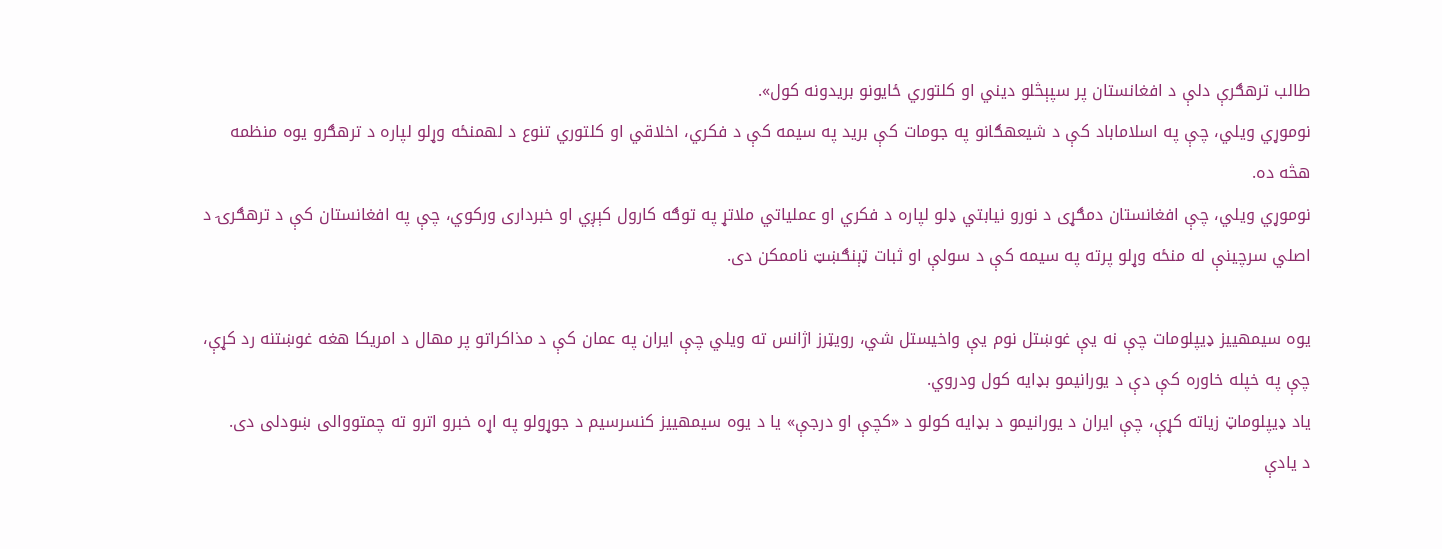طالب ترهګرې دلې د افغانستان پر سپېڅلو دیني او کلتوري ځایونو بریدونه کول».
نوموړي ویلي، چې په اسلاماباد کې د شیعهګانو په جومات کې برید په سیمه کې د فکري، اخلاقي او کلتوري تنوع د لهمنځه وړلو لپاره د ترهګرو یوه منظمه هڅه ده.
نوموړي ویلي، چې افغانستان دمګړی د نورو نیابتي ډلو لپاره د فکري او عملیاتي ملاتړ په توګه کارول کېږي او خبرداری ورکوي، چې په افغانستان کې د ترهګرۍ د اصلي سرچینې له منځه وړلو پرته په سیمه کې د سولې او ثبات ټېنګښټ ناممکن دی.

یوه سیمهییز ډیپلومات چې نه یې غوښتل نوم یې واخیستل شي، رویټرز اژانس ته ویلي چې ایران په عمان کې د مذاکراتو پر مهال د امریکا هغه غوښتنه رد کړې، چې په خپله خاوره کې دې د یورانیمو بډایه کول ودروي.
یاد ډیپلوماټ زیاته کړې، چې ایران د یورانیمو د بډایه کولو د «کچې او درجې» یا د یوه سیمهییز کنسرسیم د جوړولو په اړه خبرو اترو ته چمتووالی ښودلی دی.
د یادې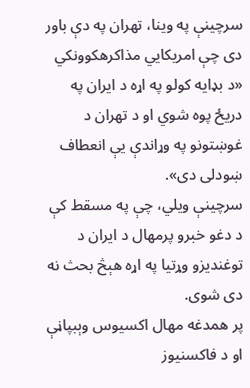سرچینې په وینا، تهران په دې باور دی چې امریکايي مذاکرهکوونکي «د بډایه کولو په اړه د ایران په دریځ پوه شوي او د تهران د غوښتونو په وړاندې یې انعطاف ښودلی دی».
سرچینې ویلي، چې په مسقط کې د دغو خبرو پرمهال د ایران د توغندیزو وړتیا په اړه هېڅ بحث نه دی شوی.
پر همدغه مهال اکسیوس وېبپاڼې او د فاکسنیوز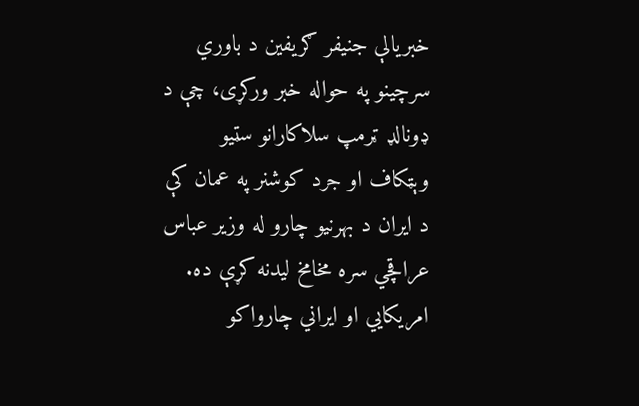خبریالې جنیفر ګریفین د باوري سرچینو په حواله خبر ورکړی، چې د ډونالډ ټرمپ سلاکارانو سټیو وېټکاف او جرد کوشنر په عمان کې د ایران د بهرنیو چارو له وزیر عباس عراقچي سره مخامخ لیدنه کړې ده.
امریکايي او ایراني چارواکو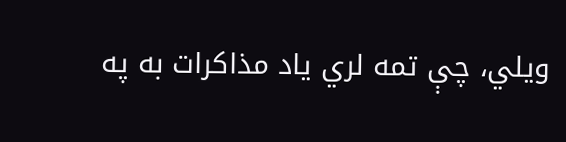ویلي، چې تمه لري یاد مذاکرات به په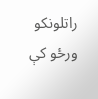راتلونکو ورځو کې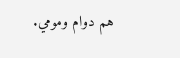هم دوام ومومي.